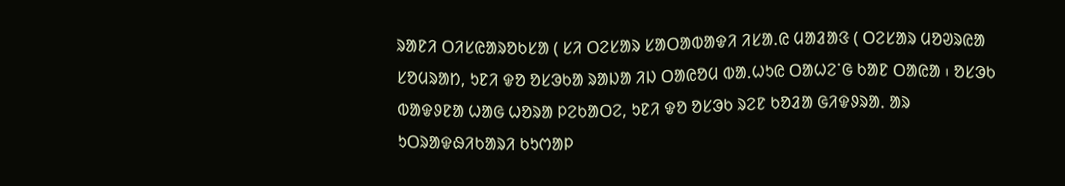ᱨᱟᱱᱤ ᱛᱤᱥᱭᱟᱨᱚᱠᱥᱟ ( ᱥᱤ ᱛᱮᱥᱟᱨ ᱥᱟᱛᱟᱵᱟᱫᱤ ᱤᱥᱟᱹᱭ ᱢᱟᱲᱟᱝ ( ᱛᱮᱥᱟᱨ ᱢᱚᱣᱨᱭᱟ ᱥᱚᱢᱨᱟᱴ, ᱩᱱᱤ ᱫᱚ ᱚᱥᱳᱠᱟ ᱨᱟᱡᱟ ᱤᱡ ᱛᱟᱭᱚᱢ ᱵᱟᱹᱦᱩᱭ ᱛᱟᱦᱮᱸᱜ ᱠᱟᱱ ᱛᱟᱭᱟ ᱾ ᱚᱥᱳᱠ ᱵᱟᱫᱽᱱᱟ ᱦᱟᱜ ᱦᱚᱨᱟ ᱞᱮᱠᱟᱛᱮ, ᱩᱱᱤ ᱫᱚ ᱚᱥᱳᱠ ᱨᱮᱱ ᱠᱚᱲᱟ ᱜᱤᱫᱽᱨᱟᱹ ᱟᱨ ᱩᱛᱨᱟᱫᱷᱤᱠᱟᱨᱤ ᱠᱩᱬᱟᱞ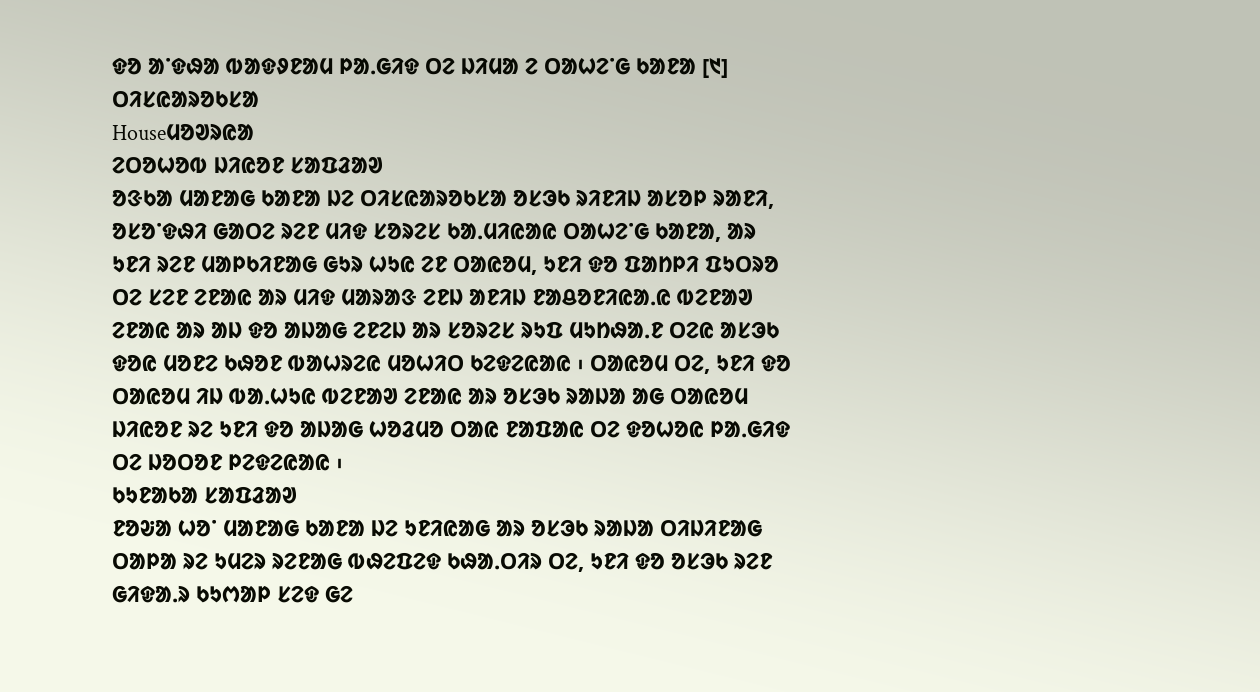ᱫᱚ ᱟᱸᱫᱷᱟ ᱵᱟᱫᱽᱱᱟᱢ ᱞᱟᱹᱜᱤᱫ ᱛᱮ ᱡᱤᱢᱟ ᱮ ᱛᱟᱦᱮᱸᱜ ᱠᱟᱱᱟ [᱑]
ᱛᱤᱥᱭᱟᱨᱚᱠᱥᱟ
Houseᱢᱚᱣᱨᱭᱟ
ᱮᱛᱚᱦᱚᱵ ᱡᱤᱭᱚᱱ ᱥᱟᱯᱲᱟᱣ
ᱚᱝᱠᱟ ᱢᱟᱱᱟᱜ ᱠᱟᱱᱟ ᱡᱮ ᱛᱤᱥᱭᱟᱨᱚᱠᱥᱟ ᱚᱥᱳᱠ ᱨᱤᱱᱤᱡ ᱟᱥᱚᱞ ᱨᱟᱱᱤ, ᱚᱥᱚᱸᱫᱷᱤ ᱜᱟᱛᱮ ᱨᱮᱱ ᱢᱤᱫ ᱥᱚᱨᱮᱥ ᱠᱟᱹᱢᱤᱭᱟᱭ ᱛᱟᱦᱮᱸᱜ ᱠᱟᱱᱟ, ᱟᱨ ᱩᱱᱤ ᱨᱮᱱ ᱢᱟᱞᱠᱤᱱᱟᱜ ᱜᱩᱨ ᱦᱩᱭ ᱮᱱ ᱛᱟᱭᱚᱢ, ᱩᱱᱤ ᱫᱚ ᱯᱟᱴᱞᱤ ᱯᱩᱛᱨᱚ ᱛᱮ ᱥᱮᱱ ᱮᱱᱟᱭ ᱟᱨ ᱢᱤᱫ ᱢᱟᱨᱟᱝ ᱮᱱᱡ ᱟᱱᱤᱡ ᱱᱟᱪᱚᱱᱤᱭᱟᱹᱭ ᱵᱮᱱᱟᱣ ᱮᱱᱟᱭ ᱟᱨ ᱟᱡ ᱫᱚ ᱟᱡᱟᱜ ᱮᱱᱮᱡ ᱟᱨ ᱥᱚᱨᱮᱥ ᱨᱩᱯ ᱢᱩᱴᱷᱟᱹᱱ ᱛᱮᱭ ᱟᱥᱳᱠ ᱫᱚᱭ ᱢᱚᱱᱮ ᱠᱷᱚᱱ ᱵᱟᱦᱨᱮᱭ ᱢᱚᱦᱤᱛ ᱠᱮᱫᱮᱭᱟᱭ ᱾ ᱛᱟᱭᱚᱢ ᱛᱮ, ᱩᱱᱤ ᱫᱚ ᱛᱟᱭᱚᱢ ᱤᱡ ᱵᱟᱹᱦᱩᱭ ᱵᱮᱱᱟᱣ ᱮᱱᱟᱭ ᱟᱨ ᱚᱥᱳᱠ ᱨᱟᱡᱟ ᱟᱜ ᱛᱟᱭᱚᱢ ᱡᱤᱭᱚᱱ ᱨᱮ ᱩᱱᱤ ᱫᱚ ᱟᱡᱟᱜ ᱦᱚᱲᱢᱚ ᱛᱟᱭ ᱱᱟᱯᱟᱭ ᱛᱮ ᱫᱚᱦᱚᱭ ᱞᱟᱹᱜᱤᱫ ᱛᱮ ᱡᱚᱛᱚᱱ ᱞᱮᱫᱮᱭᱟᱭ ᱾
ᱠᱩᱱᱟᱠᱟ ᱥᱟᱯᱲᱟᱣ
ᱱᱚᱶᱟ ᱦᱚᱸ ᱢᱟᱱᱟᱜ ᱠᱟᱱᱟ ᱡᱮ ᱩᱱᱤᱭᱟᱜ ᱟᱨ ᱚᱥᱳᱠ ᱨᱟᱡᱟ ᱛᱤᱡᱤᱱᱟᱜ ᱛᱟᱞᱟ ᱨᱮ ᱩᱢᱮᱨ ᱨᱮᱱᱟᱜ ᱵᱷᱮᱯᱮᱫ ᱠᱷᱟᱹᱛᱤᱨ ᱛᱮ, ᱩᱱᱤ ᱫᱚ ᱚᱥᱳᱠ ᱨᱮᱱ ᱜᱤᱫᱟᱹᱨ ᱠᱩᱬᱟᱞ ᱥᱮᱫ ᱜᱮ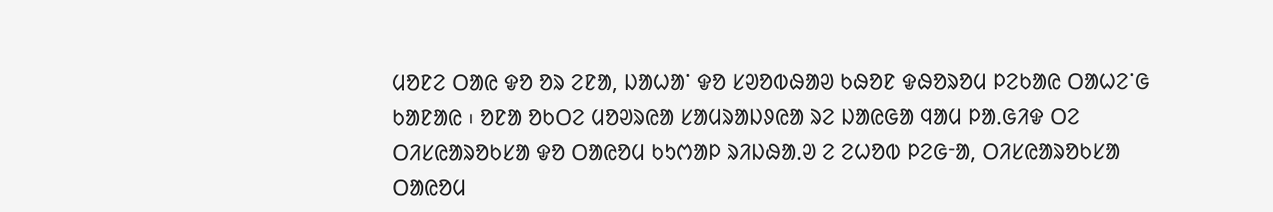ᱢᱚᱱᱮ ᱛᱟᱭ ᱫᱚ ᱚᱨ ᱮᱱᱟ, ᱡᱟᱦᱟᱸ ᱫᱚ ᱥᱣᱚᱵᱷᱟᱣ ᱠᱷᱚᱱ ᱫᱷᱚᱨᱚᱢ ᱞᱮᱠᱟᱭ ᱛᱟᱦᱮᱸᱜ ᱠᱟᱱᱟᱭ ᱾ ᱚᱱᱟ ᱚᱠᱛᱮ ᱢᱚᱣᱨᱭᱟ ᱥᱟᱢᱨᱟᱡᱽᱭᱟ ᱨᱮ ᱡᱟᱭᱜᱟ ᱧᱟᱢ ᱞᱟᱹᱜᱤᱫ ᱛᱮ ᱛᱤᱥᱭᱟᱨᱚᱠᱥᱟ ᱫᱚ ᱛᱟᱭᱚᱢ ᱠᱩᱬᱟᱞ ᱨᱤᱡᱷᱟᱹᱣ ᱮ ᱮᱦᱚᱵ ᱞᱮᱜᱼᱟ, ᱛᱤᱥᱭᱟᱨᱚᱠᱥᱟ ᱛᱟᱭᱚᱢ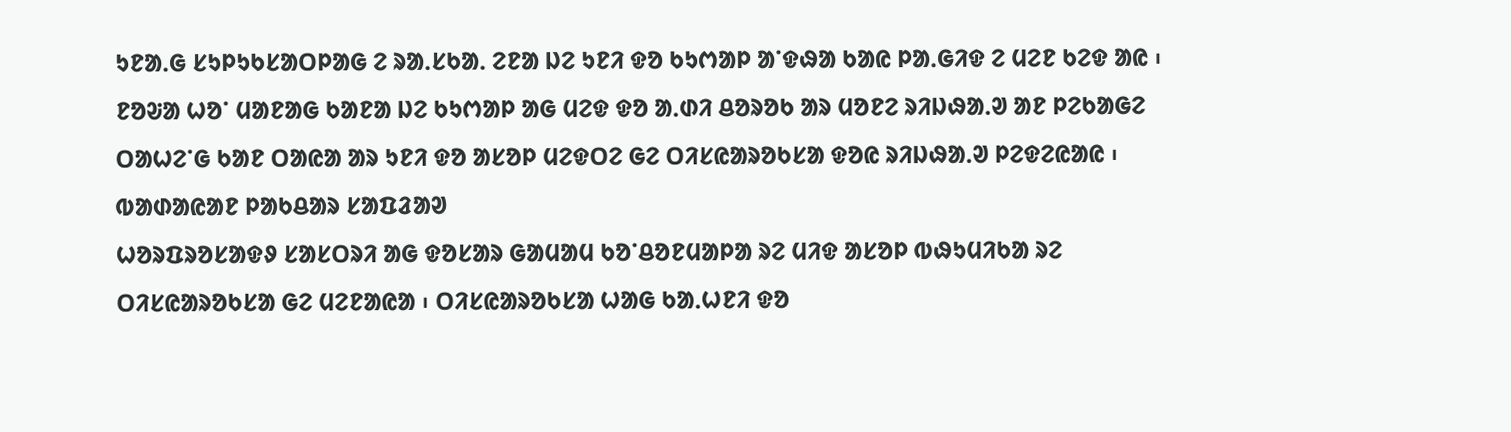ᱩᱱᱟᱹᱜ ᱥᱩᱞᱩᱠᱥᱟᱛᱞᱟᱜ ᱮ ᱨᱟᱹᱥᱠᱟᱹ ᱮᱱᱟ ᱡᱮ ᱩᱱᱤ ᱫᱚ ᱠᱩᱬᱟᱞ ᱟᱸᱫᱷᱟ ᱠᱟᱭ ᱞᱟᱹᱜᱤᱫ ᱮ ᱢᱮᱱ ᱠᱮᱫ ᱟᱭ ᱾ ᱱᱚᱶᱟ ᱦᱚᱸ ᱢᱟᱱᱟᱜ ᱠᱟᱱᱟ ᱡᱮ ᱠᱩᱬᱟᱞ ᱟᱜ ᱢᱮᱫ ᱫᱚ ᱟᱹᱰᱤ ᱪᱚᱨᱚᱠ ᱟᱨ ᱢᱚᱱᱮ ᱨᱤᱡᱷᱟᱹᱣ ᱟᱱ ᱞᱮᱠᱟᱜᱮ ᱛᱟᱦᱮᱸᱜ ᱠᱟᱱ ᱛᱟᱭᱟ ᱟᱨ ᱩᱱᱤ ᱫᱚ ᱟᱥᱚᱞ ᱢᱮᱫᱛᱮ ᱜᱮ ᱛᱤᱥᱭᱟᱨᱚᱠᱥᱟ ᱫᱚᱭ ᱨᱤᱡᱷᱟᱹᱣ ᱞᱮᱫᱮᱭᱟᱭ ᱾
ᱵᱟᱰᱟᱭᱟᱱ ᱞᱟᱠᱪᱟᱨ ᱥᱟᱯᱲᱟᱣ
ᱦᱚᱨᱯᱨᱚᱥᱟᱫᱽ ᱥᱟᱥᱛᱨᱤ ᱟᱜ ᱫᱚᱥᱟᱨ ᱜᱟᱢᱟᱢ ᱠᱚᱸᱪᱚᱱᱢᱟᱞᱟ ᱨᱮ ᱢᱤᱫ ᱟᱥᱚᱞ ᱵᱷᱩᱢᱤᱠᱟ ᱨᱮ ᱛᱤᱥᱭᱟᱨᱚᱠᱥᱟ ᱜᱮ ᱢᱮᱱᱟᱭᱟ ᱾ ᱛᱤᱥᱭᱟᱨᱚᱠᱥᱟ ᱦᱟᱜ ᱠᱟᱹᱦᱱᱤ ᱫᱚ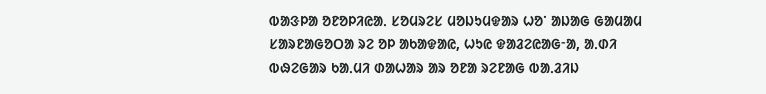ᱵᱟᱝᱞᱟ ᱚᱱᱚᱞᱤᱭᱟᱹ ᱥᱚᱢᱨᱮᱥ ᱢᱚᱡᱩᱢᱫᱟᱨ ᱦᱚᱸ ᱟᱡᱟᱜ ᱜᱟᱢᱟᱢ ᱥᱟᱨᱱᱟᱜᱚᱛᱟ ᱨᱮ ᱚᱞ ᱟᱠᱟᱫᱟᱭ, ᱦᱩᱭ ᱫᱟᱲᱮᱭᱟᱜᱼᱟ, ᱟᱹᱰᱤ ᱵᱷᱮᱜᱟᱨ ᱠᱟᱹᱢᱤ ᱰᱟᱦᱟᱨ ᱟᱨ ᱚᱱᱟ ᱨᱮᱱᱟᱜ ᱵᱟᱹᱲᱤᱡ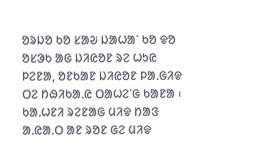ᱚᱨᱡᱚ ᱠᱚ ᱥᱟᱶ ᱡᱟᱦᱟᱸ ᱠᱚ ᱫᱚ ᱚᱥᱳᱠ ᱟᱜ ᱡᱤᱭᱚᱱ ᱨᱮ ᱦᱩᱭ ᱞᱮᱱᱟ, ᱚᱱᱠᱟᱱ ᱡᱤᱭᱚᱱ ᱞᱟᱹᱜᱤᱫ ᱛᱮ ᱴᱷᱤᱠᱟᱹᱭ ᱛᱟᱦᱮᱸᱜ ᱠᱟᱱᱟ ᱾ ᱠᱟᱹᱦᱱᱤ ᱨᱮᱱᱟᱜ ᱢᱤᱫ ᱴᱟᱝ ᱟᱹᱭᱟᱹᱛ ᱟᱱ ᱨᱚᱱ ᱜᱮ ᱢᱤᱫ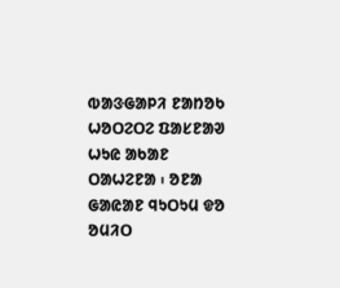ᱵᱟᱝᱜᱟᱞᱤ ᱱᱟᱴᱚᱠ ᱦᱚᱛᱮᱛᱮ ᱯᱟᱥᱱᱟᱣ ᱦᱩᱭ ᱟᱠᱟᱱ ᱛᱟᱦᱮᱱᱟ ᱾ ᱚᱱᱟ ᱜᱟᱭᱟᱱ ᱧᱩᱛᱩᱢ ᱫᱚ ᱚᱢᱤᱛ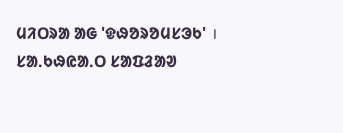ᱢᱤᱛᱨᱟ ᱟᱜ 'ᱫᱷᱚᱨᱚᱢᱥᱳᱠ' ।
ᱥᱟᱹᱠᱷᱭᱟᱹᱛ ᱥᱟᱯᱲᱟᱣ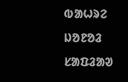ᱵᱟᱦᱨᱮ ᱡᱚᱱᱚᱲ ᱥᱟᱯᱲᱟᱣ